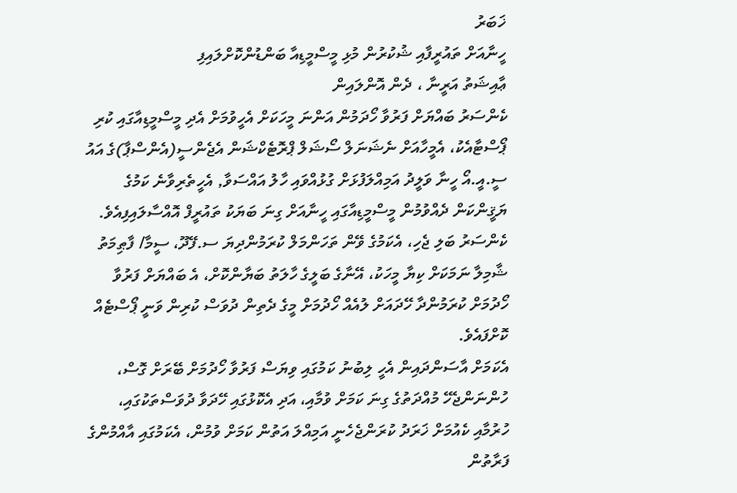ޚަބަރު
ހީނާއަށް ތައުރީފާއި ޝުކުރުން މުޅި މީސްމީޑިއާ ބަންޑުންކޮށްލައިފި
ޢާއިޝަތު އަރީނާ ، ދެން އޮންލައިން
ކެންސަރު ބައްޔަށް ފަރުވާ ހޯދަމުން އަންނަ މީހަކަށް އެހީވުމަށް އެދި މީސްމީޑިއާގައި ކުރި ޕޯސްޓާއެކު، އެމީހާއަށް ނެޝަނަލް ސޯޝަލް ޕްރޮޓެކްޝަން އެޖެންސީ(އެންސްޕާ)ގެ އައު ސީ.އީ.އޯ ހީނާ ވަލީދު އަމިއްލަފުޅަށް ގުޅުއްވައި ހާލު އައްސަވާ, އެހީތެރިވާނެ ކަމުގެ ޔަޤީންކަން ދެއްވުމުން މީސްމީޑިއާގައި ހީނާއަށް ގިނަ ބަޔަކު ތައުރީފް އޮއްސާލައިފިއެވެ.
ކެންސަރު ބަލި ޖެހި، އެކަމުގެ ވޭން ތަހަންމަލް ކުރަމުންދިޔަ ސ.ފޭދޫ، ސީމާ/ ފާޠިމަތު ޝާމިލާ ނަމަކަށް ކިޔާ މީހަކު، އޭނާގެ ބަލީގެ ހާލަތު ބަޔާންކޮށް، އެ ބައްޔަށް ފަރުވާ ހޯދުމަށް ކުރަމުންދާ ހޭދައަށް ލުއެއް ހޯދުމަށް މީގެ ދެތިން ދުވަސް ކުރިން ވަނީ ޕޯސްޓެއް ކޮށްފައެވެ.
އެކަމަށް އާސަންދައިން އެހީ ލިބުނު ކަމުގައި ވިޔަސް ފަރުވާ ހޯދުމަށް ބޭރަށް ގޮސް، ހުންނަންޖެހޭ މުއްދަތުގެ ގިނަ ކަމަށް ވުމާއި، އަދި އެކޮޅުގައި ހޭދަވާ ދުވަސްތަކުގައި، ހުރުމާއި ކެއުމަށް ޚަރަދު ކުރަންޖެހެނީ އަމިއްލަ އަތުން ކަމަށް ވުމުން، އެކަމުގައި އާއްމުންގެ ފަރާތުން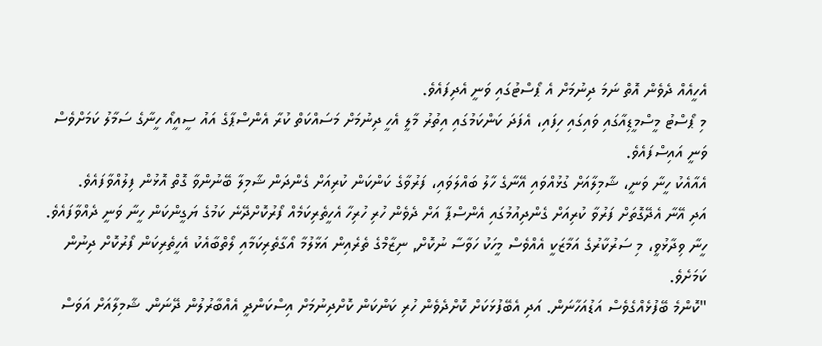އެހީއެއް ދެވެން އޮތް ނަމަ ދިނުމަށް އެ ޕޯސްޓުގައި ވަނީ އެދިފައެވެ.
މި ޕޯސްޓު މީސްމީޑިއާގައި ވައިގައި ހިފައި، އެފަދަ ކަންކަމުގައި އިތުރު މާލީ އެހީ ދިނުމަށް މަސައްކަތް ކުރާ އެންސްޕާގެ އައު ސީއީއޯ ހީނާގެ ސަމާލު ކަމަށްވެސް ވަނީ އައިސްފައެވެ.
އެއާއެކު ހީނާ ވަނީ، ޝާމިލާއަށް ގުޅުއްވައި އޭނާގެ ހާލު ބައްލަވައި، ފަރުވާގެ ކަންކަން ކުރިއަށް ގެންދަން ޝާމިލާ ބޭނުންވާ ގޮތް އޮޅުން ފިލުއްވާފައެވެ.
އަދި އޭނާ އެދޭގޮތަށް ފަރުވާ ކުރިއަށް ގެންދިއުމުގައި އެންސްޕާ އަށް ދެވެން ހުރި ހުރިހާ އެހީތެރިކަމެއް ފޯރުކޮށްދޭނެ ކަމުގެ ޔަގީންކަން ހީނާ ވަނީ ދެއްވާފައެވެ.
ހީނާ ވިދާޅުވީ، މި ސަރުކާރުގެ އަމާޒަކީ އެއްވެސް މީހަކު ހަވާސާ ނުކޮށް, ނިޒާމްގެ ތެރެއިން އަޅާލުމާ އޯގާތެރިކަމާއި ލޯތްބާއެކު އެހީތެރިކަން ފޯރުކޮށް ދިނުން ކަމަށެވެ.
"ކޮންމެ ބޭފުޅެއްގެވެސް އަޑުއަހާނަން. އަދި އެބޭފުޅަކަށް ކޮށްދެވެން ހުރި ކަންކަން ކޮށްދިނުމަށް އިސްކަންދީ އެއްބާރުލުން ދޭނަން. ޝާމިލާއަށް އަވަސް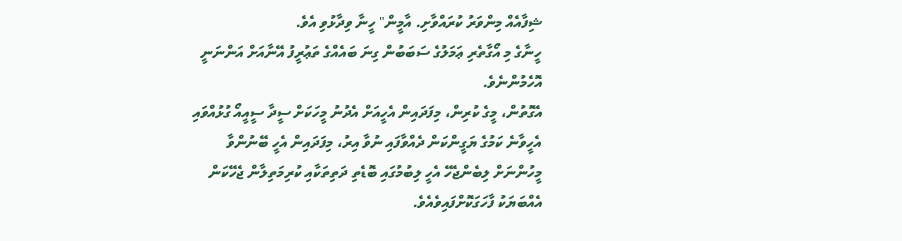ޝިފާއެއް މިންވަރު ކުރައްވާށި. އާމީން" ހީނާ ވިދާޅުވި އެވެ.
ހީނާގެ މި އޯގާތެރި ޢަމަލުގެ ސަބަބުން ގިނަ ބައެއްގެ ތަޢުރީފު އޭނާއަށް އަންނަނީ އޮހެމުންނެވެ.
އެގޮތުން، މީގެ ކުރިން، މިފަދައިން އެހީއަށް އެދުނު މީހަކަށް ސީދާ ސީއީއޯ ގުޅުއްވައި އެހީވާނެ ކަމުގެ ޔަގީންކަން ދެއްވާފައި ނުވާ އިރު، މިފަދައިން އެހީ ބޭނުންވާ މީހުންނަށް ލިބެންޖެހޭ އެހީ ލިބުމުގައި ބޮޑެތި ދަތިތަކާއި ކުރިމަތިލާން ޖެހޭކަން އެއްބަޔަކު ފާހަގަކޮށްފައިވެއެވެ.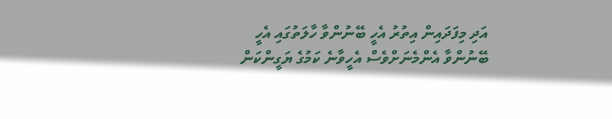އަދި މިފަދައިން އިތުރު އެހީ ބޭނުންވާ ހާލަތުގައި އެހީ ބޭނުންވާ އެންމެނަށްވެސް އެހީވާނެ ކަމުގެ ޔަގީންކަން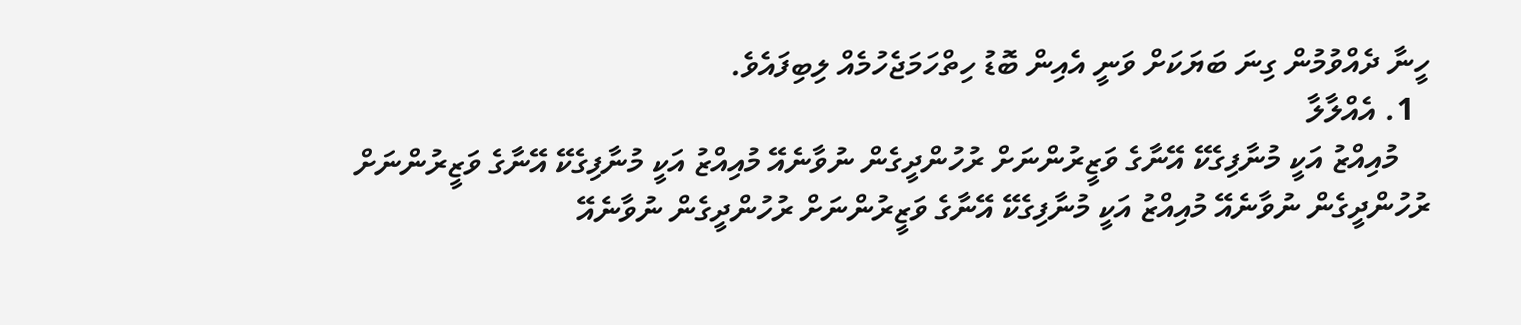ހީނާ ދެއްވުމުން ގިނަ ބަޔަކަށް ވަނީ އެއިން ބޮޑު ހިތްހަމަޖެހުމެއް ލިބިފައެވެ.
  1. އެއްލާލާ
    މުއިއްޒު އަކީ މުނާފިގެކޭ އޭނާގެ ވަޒީރުންނަށް ރުހުންދީގެން ނުވާނެއޭ މުއިއްޒު އަކީ މުނާފިގެކޭ އޭނާގެ ވަޒީރުންނަށް ރުހުންދީގެން ނުވާނެއޭ މުއިއްޒު އަކީ މުނާފިގެކޭ އޭނާގެ ވަޒީރުންނަށް ރުހުންދީގެން ނުވާނެއޭ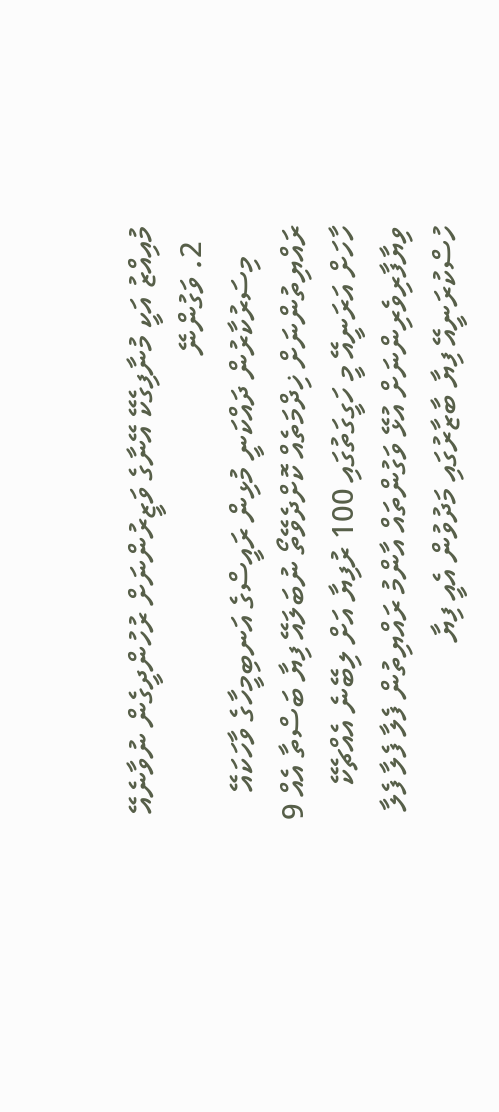މުއިއްޒު އަކީ މުނާފިގެކޭ އޭނާގެ ވަޒީރުންނަށް ރުހުންދީގެން ނުވާނެއޭ
  2. ވަގުންނޭ
    މިސަރުކާރުން ދައްކަނީ މުޅިން ރައީސްގެ އަނބިމީހާގެ ވާހަކައޭ ރައްޔިތުންނަށް ޚިދްމަތެއް ކޮށްދެވޭތޯ ނުބަލައޭ ފިޔާ ބަސްތާ އެއް 9 ހާހަށް އަރަނީއޭ މީ ހަގީގަތުގައި 100 ރުފިޔާ އަށް ލިބޭނެ އެއްޗެކޭ ވިޔާފާރިވެރިންނަށް އުޅޭ ވަގުންތައް އާންމު ރައްޔިތުން ފެލާ ފެލާ ފެލާ ހުސްކުރަނީއޭ ފިޔާ ބާޒާރުގައި މަދުވުން އެއީ ފިޔާ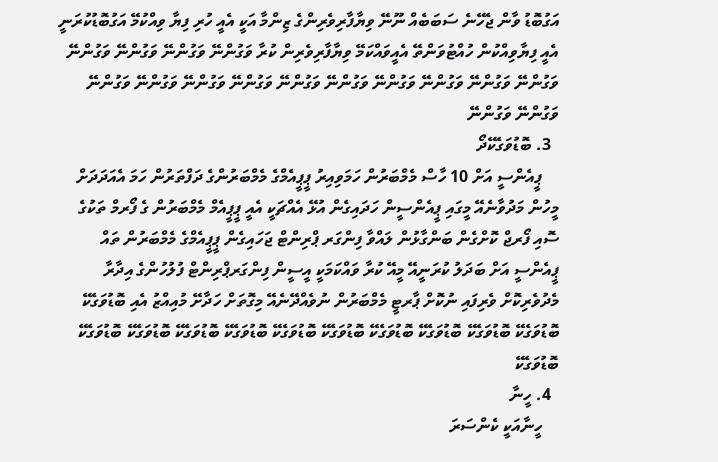އަގުބޮޑު ވާން ޖެހޭނެ ސަބަބެއް ނޫނޭ ވިޔާފާރިވެރިންގެ ޒިންމާ އަކީ އެއީ ހުރި ފިޔާ ވިއްކުމޭ އަގުބޮޑުކުރަނީ އެއީ ފިޔާވިއްކުން ހުއްޓުވަންތޭ އެއީވައްކަމޭ ވިޔާފާރިވެރިން ކުރާ ވަގުންނޭ ވަގުންނޭ ވަގުންނޭ ވަގުންނޭ ވަގުންނޭ ވަގުންނޭ ވަގުންނޭ ވަގުންނޭ ވަގުންނޭ ވަގުންނޭ ވަގުންނޭ ވަގުންނޭ ވަގުންނޭ ވަގުންނޭ ވަގުންނޭ ވަގުންނޭ
  3. ބޮޑުވަގެކޭދޯ
    ޕީއެންސީ އަށް 10 ހާސް މެމްބަރުން ހަމަވިއިރު ޕީޕީއެމްގެ މެމްބަރުންގެ ދަފްތަރުން ހަމަ އެއަދަދަށް މީހުން މަދުވާނެއޭ މީގައި ޕީއެންސީން ހަދައިގެން އުޅޭ އެއްޗަކީ އެއީ ޕީޕީއެމް މެމްބަރުން ގެ ފޯރމް ތަކުގެ ސޮއި ފޯރޖް ކޮށްގެން ބަންގާޅުން ލައްވާ ފިންގަރ ޕްރިންޓް ޖަހައިގެން ޕީޕީއެމްގެ މެމްބަރުން ތައް ޕީއެންސީ އަށް ބަދަލު ކުރަނީއޭ މީއޭ ކުރާ ވައްކަމަކީ އީސީން ފިންގަރޕްރިންޓް ފުލުހުންގެ އިދާރާ މެދުވެރިކޮށް ވެރިފައި ނުކޮށް ޕާރޓީ މެމްބަރުން ނުވެއްދޭނެއޭ މިގޮތަށް ހަދާށޭ މުއިއްޒު އެއި ބޮޑުވަގެކޭ ބޮޑުވަގެކޭ ބޮޑުވަގެކޭ ބޮޑުވަގެކޭ ބޮޑުވަގެކޭ ބޮޑުވަގެކޭ ބޮޑުވަގެކޭ ބޮޑުވަގެކޭ ބޮޑުވަގެކޭ ބޮޑުވަގެކޭ ބޮޑުވަގެކޭ ބޮޑުވަގެކޭ
  4. ހީނާ
    ހީނާއަކީ ކެންސަރަ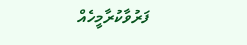ފަރުވާކުރާމީހެއް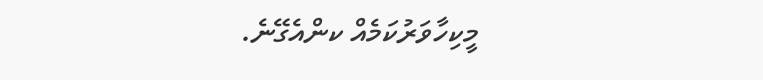މީކިހާވަރުކަމެއް ކންއެގޭނެ.